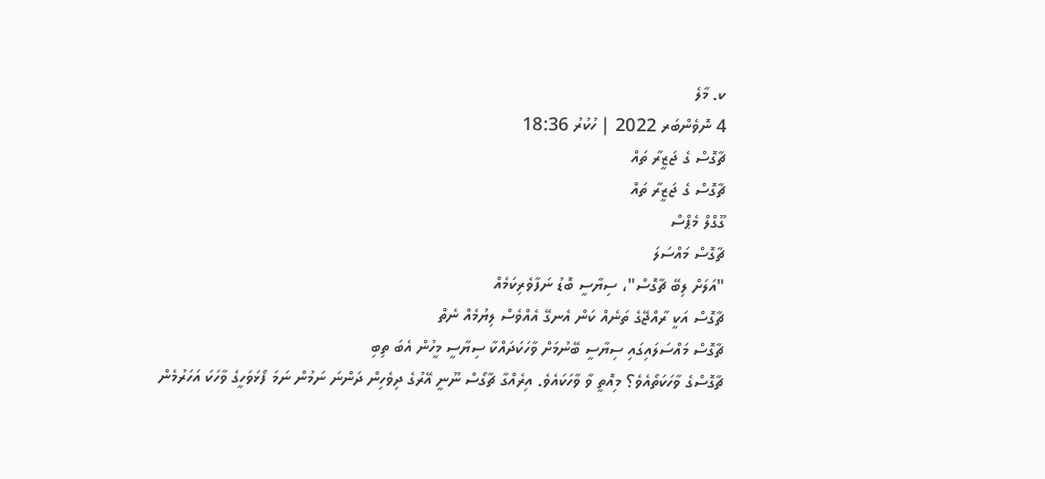ކ. މާލެ
4 ނޮވެންބަރ 2022 | ހުކުރު 18:36
ޗާގޮސް ގެ ޖަޒީރާ ތައް
ޗާގޮސް ގެ ޖަޒީރާ ތައް
ގޫގްލް މެޕްސް
ޗާގޮސް މައްސަލަ
"އަލަށް ލިބޭ ޗާގޮސް"، ސިޔާސީ ބޮޑު ނަފާވެރިކަމެއް
ޗާގޮސް އަކީ ރާއްޖޭގެ ތަނެއް ކަން އެނގޭ އެއްވެސް ލިޔުމެއް ނެތް
ޗާގޮސް މައްސަލައިގައި ސިޔާސީ ބޭނުމަށް ވާހަކަދައްކާ ސިޔާސީ މީހުން އެބަ ތިބި
ޗާގޮސްގެ ވާހަކަތޯއެވެ؟ މިއޮތީ ވާ ވާހަކައެވެ. އިރެއްގާ ޗާގޯސް ނޫނީ އޭރުގެ ދިވެހިން ދަންނަ ނަމުން ނަމަ ފޯޅަވަހީގެ ވާހަކަ އަހަރުމެން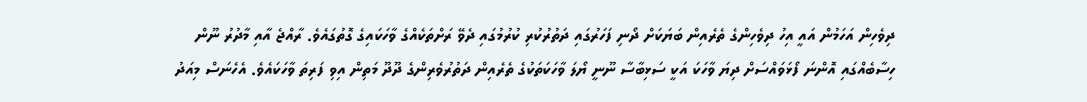ދިވެހިން އަހަމުން އައީ އިހު ދިވެހިންގެ ތެރެއިން ބަޔަކަށް ދޯނި ފަހަރުގައި ދަތުރުކުރި ކުރުމުގައި ދެވޭ ރަށްތަކެއްގެ ވާހަކައިގެ ގޮތުގައެވެ. ރާއްޖެ އާއި މާދުރު ނޫން ހިސާބެއްގައި އޮންނަ ފޯޅަވައްސަށް ދިޔަ ވާހަކަ އަކީ ސަޅިބާސާ ނޫނީ ޔޯލަ ވާހަކަތަކުގެ ތެރެއިން ދަތުރުވެރިންގެ ދޫދޫ މަތިން އިވި ފަރިތަ ވާހަކައެވެ. އެހެނަސް މިއަދު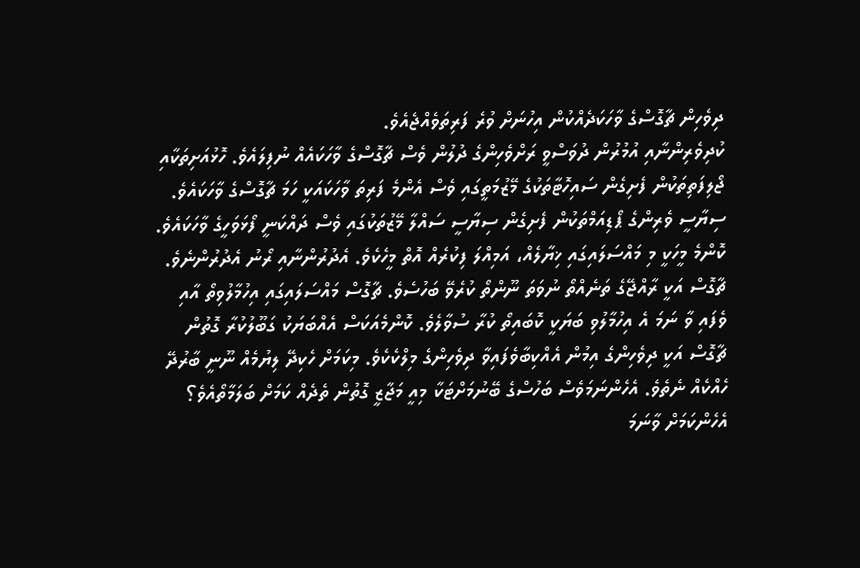ދިވެހިން ޗާގޮސްގެ ވާހަކަދެއްކުން އިހުނަށް ވުރެ ފަރިތަވެއްޖެއެވެ.
ކުދިވެރިންނާއި އުމުރުން ދުވަސްވީ ރަށްވެހިންގެ ދުލުން ވެސް ޗާގޮސްގެ ވާހަކައެއް ނުފިލައެވެ. ހޮޅުއަށިތަކާއި ޖޯލިފަތިތަކުން ފެށިގެން ސައިހޮޓާތަކުގެ މޭޒުމަތީގައި ވެސް އެންމެ ފަރިތަ ވާހަކައަކީ ހަމަ ޗާގޮސްގެ ވާހަކައެވެ. ސިޔާސީ ވެރިންގެ ޕޯޑިއަމްތަކުން ފެށިގެން ސިޔާސީ ސައްލާ މޭޒުތަކުގައި ވެސް ދައްކަނީ ފޯޅަވަހީގެ ވާހަކައެވެ. ކޮންމެ މީހަކީ މި މައްސަލައިގައި ޚިޔާލެއް، އަމިއްލަ ފިކުރެއް އޮތް މީހެކެވެ. އެދުރުންނާއި ރޯނު އެދުރުންނެވެ.
ޗާގޮސް އަކީ ރާއްޖޭގެ ތަނެއްތޯ ނުވަތަ ނޫންތޯ ކުރެވޭ ބަހުސެވެ. ޗާގޮސް މައްސަލައިގައި އިހުމާލުވިތޯ އާއި ވެފައި ވާ ނަމަ އެ އިހުމާލުވި ބަޔަކީ ކޮބައިތޯ ކުރާ ސުވާލެވެ. ކޮންމެއަކަސް އެއްބަޔަކު ގަބޫލުކުރާ ގޮތުން ޗާގޮސް އަކީ ދިވެހިންގެ އިމުން އެއްކިބާވެފައިވާ ދިވެހިންގެ މިލްކެކެވެ. މިކަމަށް ހެކިދޭ ލިޔުމެއް ނޫނީ ބާރުދޭ ހެއްކެއް ނެތެވެ. އެހެންނަމަވެސް ބަހުސްގެ ބޭނުމަށްޓަކާ މިއީ މަޖާޒީ ގޮތުން ތެދެއް ކަމަށް ބަލަމާތޯއެވެ؟ އެހެންކަމަށް ވާނަމަ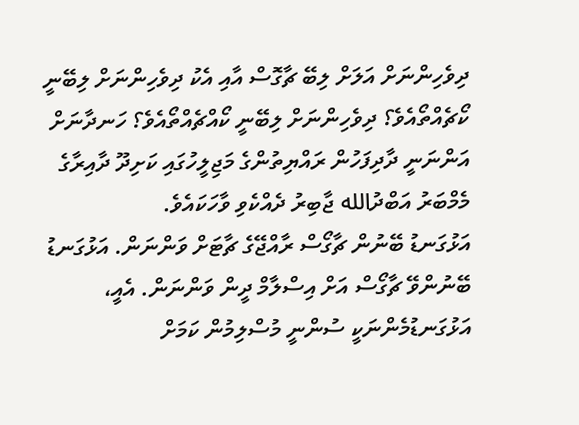ދިވެހިންނަށް އަލަށް ލިބޭ ޗާގޮސް އާއި އެކު ދިވެހިންނަށް ލިބޭނީ ކޯޗެއްތޯއެވެ؟ ދިވެހިންނަށް ލިބޭނީ ކޯއްޗެއްތޯއެވެ؟ ހަނދާނަށް އަންނަނީ ދާދިފަހުން ރައްޔިތުންގެ މަޖިލީހުގައި ކަށިދޫ ދާއިރާގެ މެމްބަރު އަބްދުالله ޖާބިރު ދެއްކެވި ވާހަކައެވެ.
އަޅުގަނޑު ބޭނުން ޗާގޯސް ރާއްޖޭގެ ޗާޓަށް ވަންނަން. އަޅުގަނޑު ބޭނުންވޭ ޗާގޯސް އަށް އިސްލާމް ދީން ވަންނަން. އެއީ، އަޅުގަނޑުމެންނަކީ ސުންނީ މުސްލިމުން ކަމަށް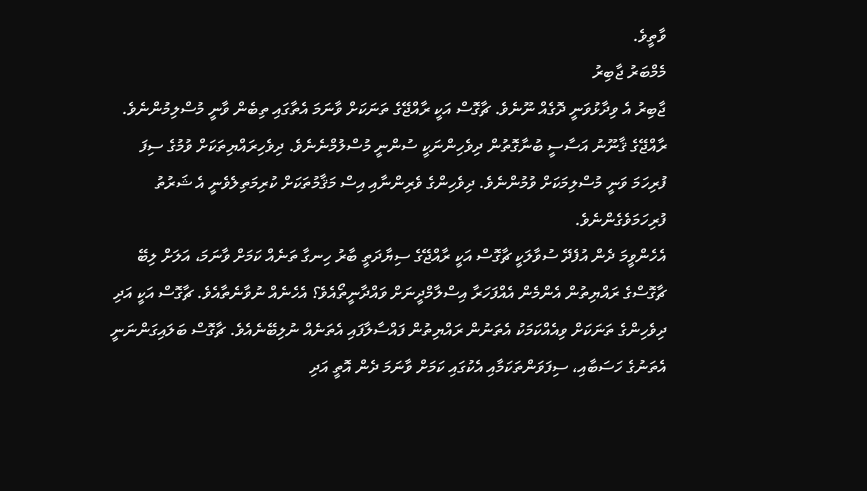ވާތީވެ.
މެމްބަރު ޖާބިރު
ޖާބިރު އެ ވިދާޅުވަނީ ދޮގެއް ނޫނެވެ. ޗާގޮސް އަކީ ރާއްޖޭގެ ތަނަކަށް ވާނަމަ އެތާގައި ތިބެން ވާނީ މުސްލިމުންނެވެ. ރާއްޖޭގެ ޤާނޫނު އަސާސީ ބުނާގޮތުން ދިވެހިންނަކީ ސުންނީ މުސްލުމްނެނެވެ. ދިވެހިރައްޔިތަކަށް ވުމުގެ ސިފަ ފުރިހަމަ ވަނީ މުސްލިމަކަށް ވުމުންނެވެ. ދިވެހިންގެ ވެރިންނާއި އިސް މަޤާމުތަކަށް ކުރިމަތިލެވެނީ އެ ޝަރުތު ފުރިހަމަވެގެންނެވެ.
އެހެންވީމަ ދެން އުފެދޭ ސުވާލަކީ ޗާގޮސް އަކީ ރާއްޖޭގެ ސިޔާދަތީ ބާރު ހިނގާ ތަނެއް ކަމަށް ވާނަމަ، އަލަށް ލިބޭ ޗާގޮސްގެ ރައްޔިތުން އެންމެން އެއްފަހަރާ އިސްލާމްދީނަށް ވައްދާނީތޯއެވެ؟ އެހެނެއް ނުވާނެތާއެވެ. ޗާގޮސް އަކީ އަދި ދިވެހިންގެ ތަނަކަށް ވިއެއްކަމަކު އެތަނުން ރައްޔިތުން ފައްސާލާފައި އެތަނެއް ނުލިބޭނެއެވެ. ޗާގޮސް ބަލައިގަންނަނީ އެތަނުގެ ހަސަބާއި، ސިފަވަންތަކަމާއި އެކުގައި ކަމަށް ވާނަމަ ދެން އޮތީ އަދި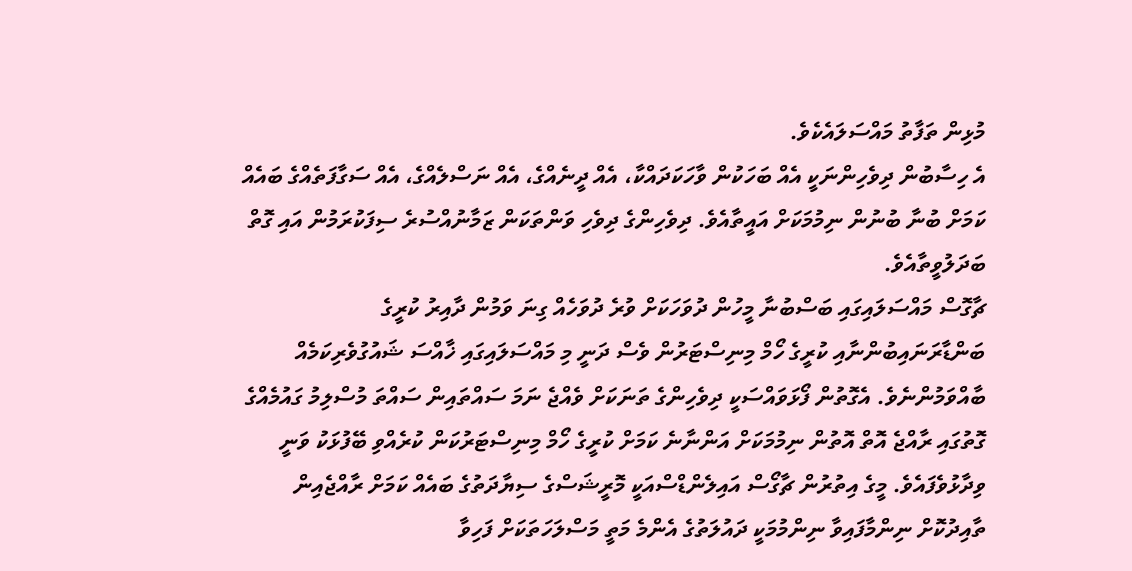މުޅިން ތަފާތު މައްސަލައެކެވެ.
އެ ހިސާބުން ދިވެހިންނަކީ އެއް ބަހަކުން ވާހަކަދައްކާ، އެއް ދީނެއްގެ، އެއް ނަސްލެއްގެ، އެއް ސަގާފަތެއްގެ ބައެއް ކަމަށް ބުނާ ބުނުން ނިމުމަކަށް އައީތާއެވެ. ދިވެހިންގެ ދިވެހި ވަންތަކަން ޒަމާނުއްސުރެ ސިފަކުރަމުން އައި ގޮތް ބަދަލުވީތާއެވެ.
ޗާގޮސް މައްސަލައިގައި ބަސްބުނާ މީހުން ދުވަހަކަށް ވުރެ ދުވަހެއް ގިނަ ވަމުން ދާއިރު ކުރީގެ ބަންޑާރަނައިބުންނާއި ކުރީގެ ހޯމް މިނިސްޓަރުން ވެސް ދަނީ މި މައްސަލައިގައި ޚާއްސަ ޝައުގުވެރިކަމެއް ބާއްވަމުންނެވެ. އެގޮތުން ފޯޅަވައްސަކީ ދިވެހިންގެ ތަނަކަށް ވެއްޖެ ނަމަ ސައްތައިން ސައްތަ މުސްލިމު ގައުމެއްގެ ގޮތުގައި ރާއްޖެ އޮތް އޮތުން ނިމުމަކަށް އަންނާނެ ކަމަށް ކުރީގެ ހޯމް މިނިސްޓަރުކަން ކުރެއްވި ބޭފުޅަކު ވަނީ ވިދާޅުވެފައެވެ. މީގެ އިތުރުން ޗާގޯސް އައިލެންޑްސްއަކީ މޮރީޝަސްގެ ސިޔާދަތުގެ ބައެއް ކަމަށް ރާއްޖެއިން ތާއިދުކޮށް ނިންމާފައިވާ ނިންމުމަކީ ދައުލަތުގެ އެންމެ މަތީ މަސްލަހަތަކަށް ފަހިވާ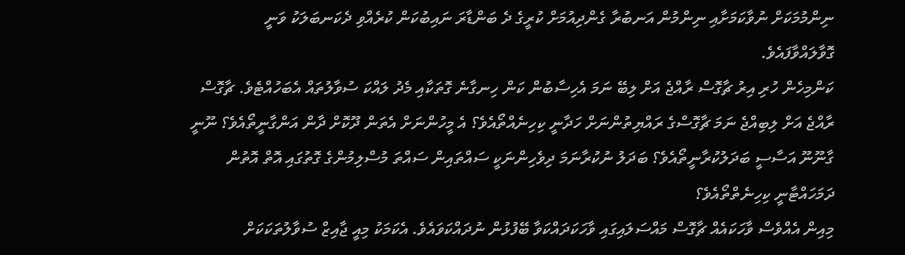ނިންމުމަކަށް ނުވާކަމަށާއި ނިންމުން އަނބުރާ ގެންދިއުމަށް ކުރީގެ ދެ ބަންޑާރަ ނައިބުކަން ކުރެއްވި ދެކަނބަލަކު ވަނީ ގޮވާލައްވާފައެވެ.
ކަންމިހެން ހުރި އިރު ޗާގޮސް ރާއްޖެ އަށް ލިބޭ ނަމަ އެހިސާބުން ކަން ހިނގާނެ ގޮތަކާއި މެދު ލައްކަ ސުވާލުތައް އެބަހުއްޓެވެ. ޗާގޮސް ރާއްޖެ އަށް ލިބިއްޖެ ނަމަ ޗާގޮސްގެ ރައްޔިތުންނަށް ހަދާނީ ކިހިނެއްތޯއެވެ؟ އެ މީހުންނަށް އެތަން ދޫކޮށް ދާން އަންގާނީތޯއެވެ؟ ނޫނީ ގާނޫނޫ އަސާސީ ބަދަލުކުރާނީތޯއެވެ؟ ބަދަލު ނުކުރާނަމަ ދިވެހިންނަކީ ސައްތައިން ސައްތަ މުސްލިމުންގެ ގޮތުގައި އޮތް އޮތުން ދަމަހައްޓާނީ ކިހިނެތްތޯއެވެ؟
މިއިން އެއްވެސް ވާހަކައެއް ޗާގޮސް މައްސަލައިގައި ވާހަކަދައްކަވާ ބޭފުޅުން ނުދައްކަވައެވެ. އެކަމަކު މިއީ ޖާއިޒް ސުވާލުތަކަކަށް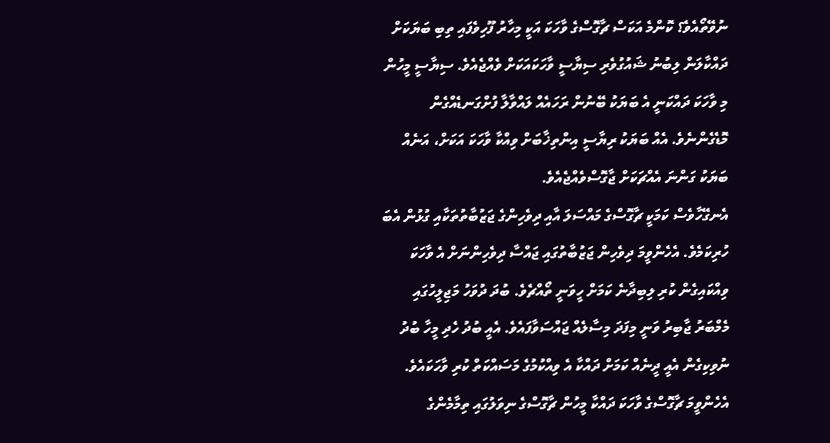ނުވޭތޯއެވެ؟ ކޮންމެ އަކަސް ޗާގޮސްގެ ވާހަކަ އަކީ މިހާރު ފޫހިވެފައި ތިބި ބަޔަކަށް ދައްކާލަން ލިބުނު ޝައުގުވެރި ސިޔާސީ ވާހަކައަކަށް ވެއްޖެއެވެ. ސިޔާސީ މީހުން މި ވާހަކަ ދައްކަނީ އެ ބަޔަކު ބޭނުން ރަހައެއް ލައްވާލާ ފުށްގަނޑެއްގެން މޮޑެގެންނެވެ. އެއް ބަޔަކު ރިޔާސީ އިންތިޚާބަށް ވިއްކާ ވާހަކަ އަކަށް، އަނެއް ބަޔަކު ގަންނަ އެއްޗަކަށް ޖާގޮސްވެއްޖެއެވެ.
އެނގޭހާވެސް ކަމަކީ ޗާގޮސްގެ މައްސަލަ އާއި ދިވެހިންގެ ޖަޒުބާތުތަކާއި ގުޅުން އެބަ ހުރިކަމެވެ. އެހެންވީމަ ދިވެހިން ޖަޒުބާތުގައި ޖައްސާ ދިވެހިންނަށް އެ ވާހަކަ ވިއްކައިގެން ކުރި ލިބިދާނެ ކަމަށް ހީވަނީ ތޯއްޗެވެ. ބުދަ ދުވަހު މަޖިލީހުގައި މެމްބަރު ޖާބިރު ވަނީ މިފަދަ މިސާލެއް ޖައްސަވާފައެވެ. އެއީ ބުދު ހެދި މީހާ ބުދު ނުވިކިގެން އެއީ ދީނެއް ކަމަށް ދައްކާ އެ ވިއްކުމުގެ މަސައްކަތް ކުރި ވާހަކައެވެ. އެހެންވީމަ ޗާގޮސްގެ ވާހަކަ ދައްކާ މީހުން ޗާގޮސްގެ ނިވަލުގައި ތިމާމެންގެ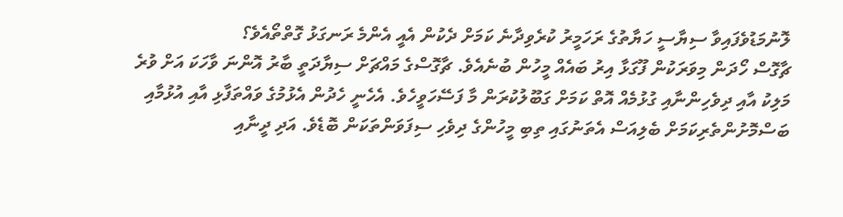ލޮނުމަޑުވެފައިވާ ސިޔާސީ ހަޔާތުގެ ރަހަމީރު ކުރެވިދާނެ ކަމަށް ދެކުން އެއީ އެންމެ ރަނގަޅު ގޮތްތޯއެވެ؟
ޗާގޮސް ހޯދަން މިވަރަކުން ފޫގަޅާ އިރު ބައެއް މީހުން ބުނެއެވެ. ޗާގޮސްގެ މައްޗަށް ސިޔާދަތީ ބާރު އޮންނަ ވާހަކަ އަށް ވުރެ މަލިކު އާއި ދިވެހިންނާއި ގުޅުމެއް އޮތް ކަމަށް ގަބޫލުކުރަން މާ ފަސޭހަވީހެވެ. އެހެނީ ހެދުން އެޅުމުގެ ވައްތަފާޅި އާއި އުޅުމާއި ބަސްމޮށުންތެރިކަމަށް ބެލިއަސް އެތަނުގައި ތިބި މީހުންގެ ދިވެހި ސިފަވަންތަކަން ބޮޑެވެ. އަދި ދީނާއި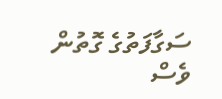ސަގާފަތުގެ ގޮތުން ވެސް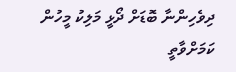ދިވެހިންނާ ބޮޑަށް ދޯޅީ މަލިކު މީހުން ކަމަށްވާތީ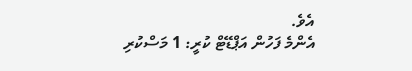އެވެ.
އެންމެ ފަހުން އަޕްޑޭޓް ކުރީ: 1 މަސްކުރި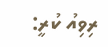ރިވިއު ކުރީ: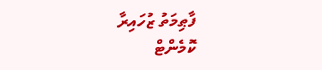ފާޠިމަތު ޒުހައިރާ
ކޮމެންޓް